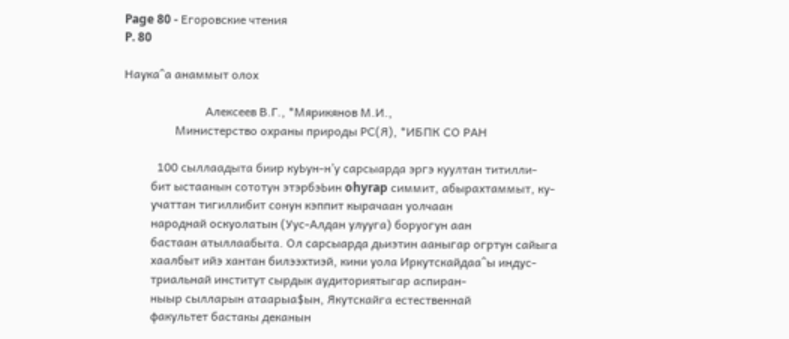Page 80 - Егоровские чтения
P. 80

Наука^а анаммыт олох

                           Алексеев В.Г., *Мярикянов М.И.,
                 Министерство охраны природы РС(Я), *ИБПК СО РАН

           100 сыллаадыта биир куЬун-н’у сарсыарда эргэ куултан титилли-
         бит ыстаанын сототун этэрбэЬин ohyrap симмит, абырахтаммыт, ку-
         учаттан тигиллибит сонун кэппит кырачаан уолчаан
         народнай оскуолатын (Уус-Алдан улууга) боруогун аан
         бастаан атыллаабыта. Ол сарсыарда дьиэтин ааныгар огртун сайыга
         хаалбыт ийэ хантан билээхтиэй, кини уола Иркутскайдаа^ы индус-
         триальнай институт сырдык аудиториятыгар аспиран-
         ныыр сылларын атаарыа$ын, Якутскайга естественнай
         факультет бастакы деканын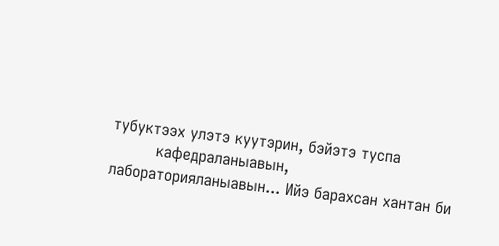тубуктээх улэтэ куутэрин, бэйэтэ туспа
         кафедраланыавын, лабораторияланыавын... Ийэ барахсан хантан би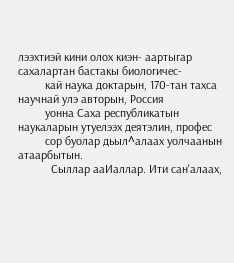лээхтиэй кини олох киэн- аартыгар сахалартан бастакы биологичес-
         кай наука доктарын, 170-тан тахса научнай улэ авторын, Россия
         уонна Саха республикатын наукаларын утуелээх деятэлин, профес
         сор буолар дьыл^алаах уолчаанын атаарбытын.
           Сыллар ааИаллар. Ити сан'алаах,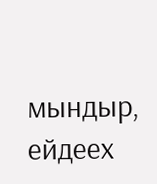мындыр, ейдеех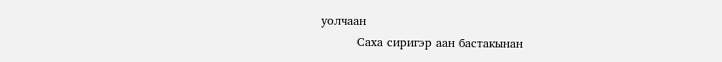уолчаан
         Саха сиригэр аан бастакынан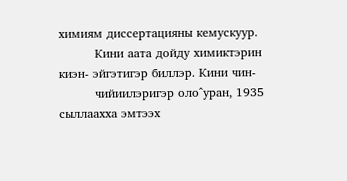химиям диссертацияны кемускуур.
         Кини аата дойду химиктэрин киэн- эйгэтигэр биллэр. Кини чин-
         чийиилэригэр оло^уран, 1935 сыллаахха эмтээх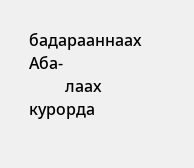бадарааннаах Аба-
         лаах курорда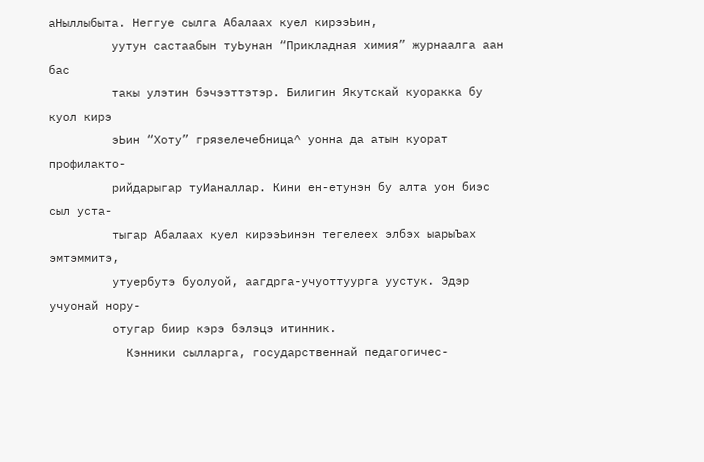аНыллыбыта. Неггуе сылга Абалаах куел кирээЬин,
         уутун састаабын туЬунан “Прикладная химия” журнаалга аан бас
         такы улэтин бэчээттэтэр. Билигин Якутскай куоракка бу куол кирэ
         эЬин “Хоту” грязелечебница^ уонна да атын куорат профилакто-
         рийдарыгар туИаналлар. Кини ен-етунэн бу алта уон биэс сыл уста-
         тыгар Абалаах куел кирээЬинэн тегелеех элбэх ыарыЪах эмтэммитэ,
         утуербутэ буолуой, аагдрга-учуоттуурга уустук. Эдэр учуонай нору-
         отугар биир кэрэ бэлэцэ итинник.
           Кэнники сылларга, государственнай педагогичес-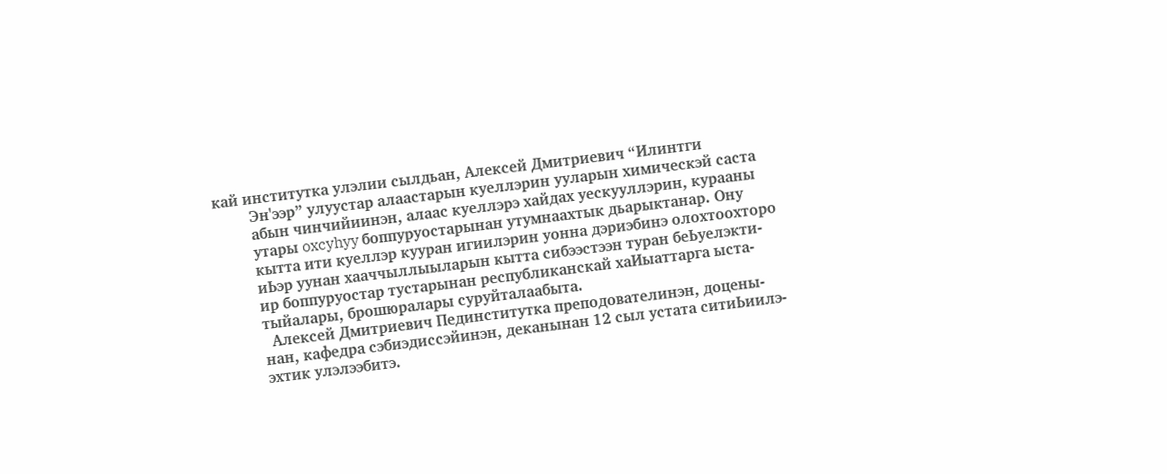кай институтка улэлии сылдьан, Алексей Дмитриевич “Илинтги
         Эн'ээр” улуустар алаастарын куеллэрин ууларын химическэй саста
         абын чинчийиинэн, алаас куеллэрэ хайдах уескууллэрин, курааны
         утары oxcyhyy боппуруостарынан утумнаахтык дьарыктанар. Ону
         кытта ити куеллэр кууран игиилэрин уонна дэриэбинэ олохтоохторо
         иЬэр уунан хааччыллыыларын кытта сибээстээн туран беЬуелэкти-
         ир боппуруостар тустарынан республиканскай хаИыаттарга ыста-
         тыйалары, брошюралары суруйталаабыта.
           Алексей Дмитриевич Пединститутка преподователинэн, доцены-
         нан, кафедра сэбиэдиссэйинэн, деканынан 12 сыл устата ситиЬиилэ-
         эхтик улэлээбитэ.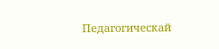Педагогическай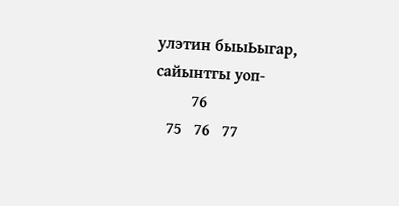улэтин быыЬыгар, сайынтгы уоп-
         76
   75   76   77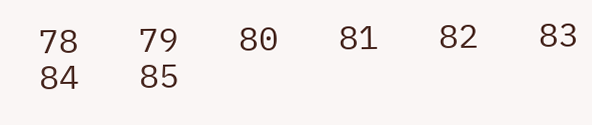78   79   80   81   82   83   84   85